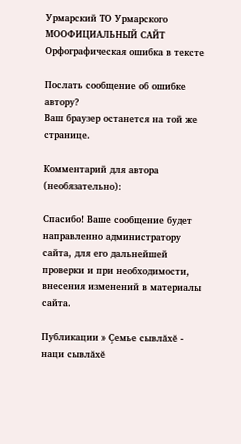Урмарский ТО Урмарского МООФИЦИАЛЬНЫЙ САЙТ
Орфографическая ошибка в тексте

Послать сообщение об ошибке автору?
Ваш браузер останется на той же странице.

Комментарий для автора (необязательно):

Спасибо! Ваше сообщение будет направленно администратору сайта, для его дальнейшей проверки и при необходимости, внесения изменений в материалы сайта.

Публикации » Çемье сывлăхĕ - наци сывлăхĕ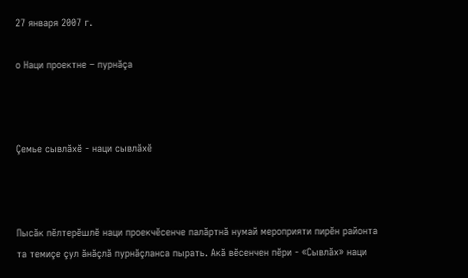27 января 2007 г.

о Наци проектне – пурнăçа



Çемье сывлăхĕ - наци сывлăхĕ



Пысăк пĕлтерĕшлĕ наци проекчĕсенче палăртнă нумай мероприяти пирĕн районта та темиçе çул ăнăçлă пурнăçланса пырать. Акă вĕсенчен пĕри - «Сывлăх» наци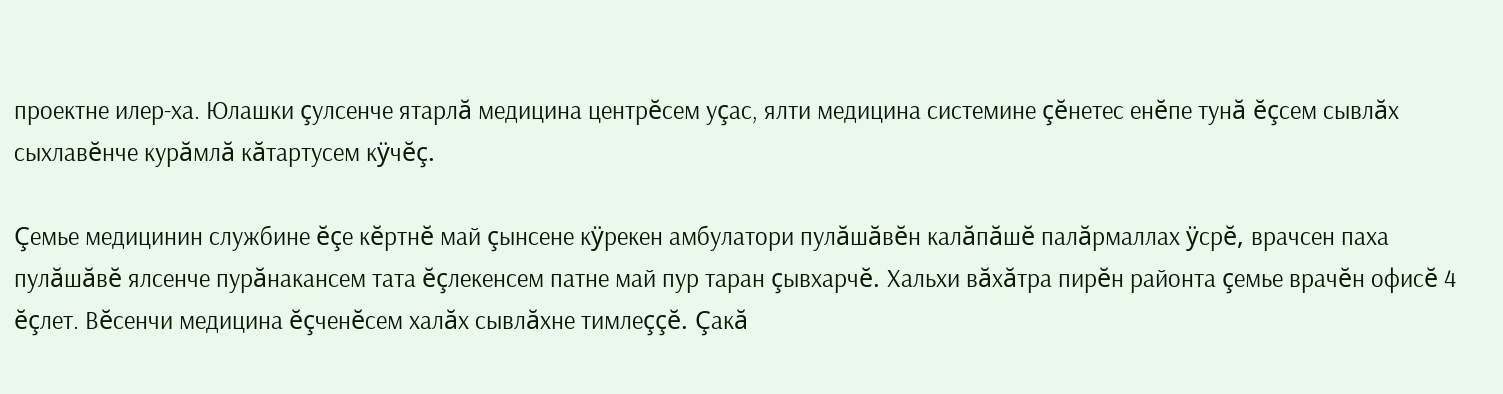проектне илер-ха. Юлашки çулсенче ятарлă медицина центрĕсем уçас, ялти медицина системине çĕнетес енĕпе тунă ĕçсем сывлăх сыхлавĕнче курăмлă кăтартусем кÿчĕç.

Çемье медицинин службине ĕçе кĕртнĕ май çынсене кÿрекен амбулатори пулăшăвĕн калăпăшĕ палăрмаллах ÿсрĕ, врачсен паха пулăшăвĕ ялсенче пурăнакансем тата ĕçлекенсем патне май пур таран çывхарчĕ. Хальхи вăхăтра пирĕн районта çемье врачĕн офисĕ 4 ĕçлет. Вĕсенчи медицина ĕçченĕсем халăх сывлăхне тимлеççĕ. Çакă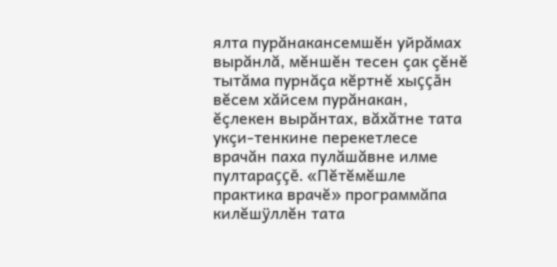ялта пурăнакансемшĕн уйрăмах вырăнлă, мĕншĕн тесен çак çĕнĕ тытăма пурнăçа кĕртнĕ хыççăн вĕсем хăйсем пурăнакан, ĕçлекен вырăнтах, вăхăтне тата укçи-тенкине перекетлесе врачăн паха пулăшăвне илме пултараççĕ. «Пĕтĕмĕшле практика врачĕ» программăпа килĕшÿллĕн тата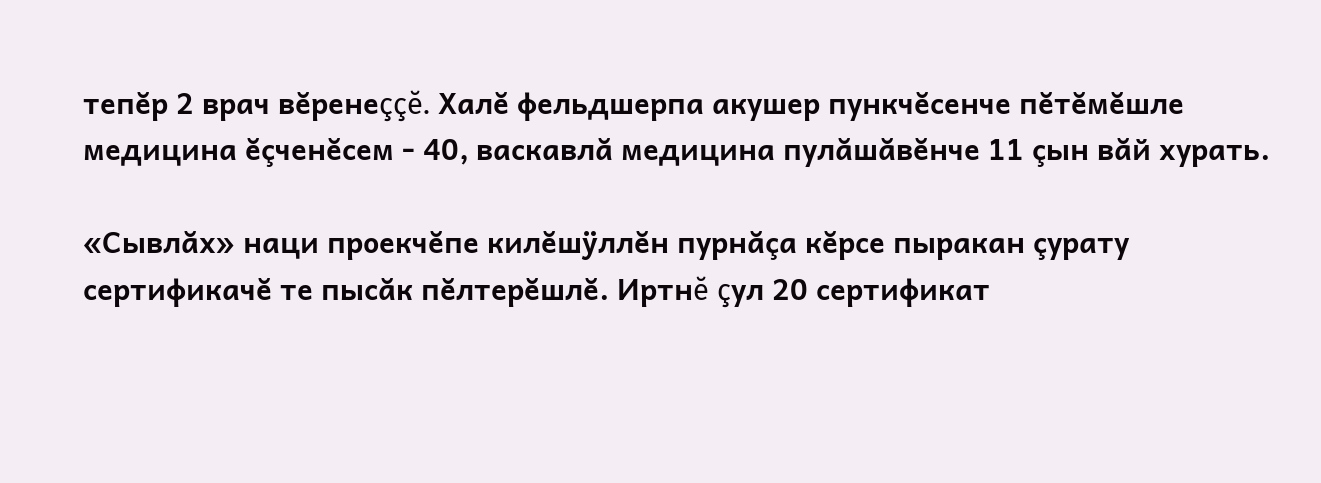тепĕр 2 врач вĕренеççĕ. Халĕ фельдшерпа акушер пункчĕсенче пĕтĕмĕшле медицина ĕçченĕсем - 40, васкавлă медицина пулăшăвĕнче 11 çын вăй хурать.

«Сывлăх» наци проекчĕпе килĕшÿллĕн пурнăçа кĕрсе пыракан çурату сертификачĕ те пысăк пĕлтерĕшлĕ. Иртнĕ çул 20 сертификат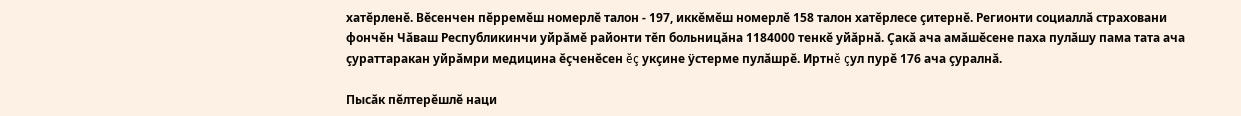хатĕрленĕ. Вĕсенчен пĕрремĕш номерлĕ талон - 197, иккĕмĕш номерлĕ 158 талон хатĕрлесе çитернĕ. Регионти социаллă страховани фончĕн Чăваш Республикинчи уйрăмĕ районти тĕп больницăна 1184000 тенкĕ уйăрнă. Çакă ача амăшĕсене паха пулăшу пама тата ача çураттаракан уйрăмри медицина ĕçченĕсен ĕç укçине ÿстерме пулăшрĕ. Иртнĕ çул пурĕ 176 ача çуралнă.

Пысăк пĕлтерĕшлĕ наци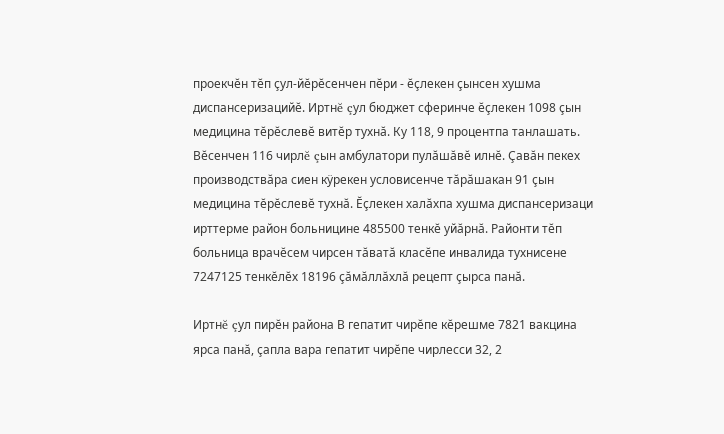проекчĕн тĕп çул-йĕрĕсенчен пĕри - ĕçлекен çынсен хушма диспансеризацийĕ. Иртнĕ çул бюджет сферинче ĕçлекен 1098 çын медицина тĕрĕслевĕ витĕр тухнă. Ку 118, 9 процентпа танлашать. Вĕсенчен 116 чирлĕ çын амбулатори пулăшăвĕ илнĕ. Çавăн пекех производствăра сиен кÿрекен условисенче тăрăшакан 91 çын медицина тĕрĕслевĕ тухнă. Ĕçлекен халăхпа хушма диспансеризаци ирттерме район больницине 485500 тенкĕ уйăрнă. Районти тĕп больница врачĕсем чирсен тăватă класĕпе инвалида тухнисене 7247125 тенкĕлĕх 18196 çăмăллăхлă рецепт çырса панă.

Иртнĕ çул пирĕн района В гепатит чирĕпе кĕрешме 7821 вакцина ярса панă, çапла вара гепатит чирĕпе чирлесси 32, 2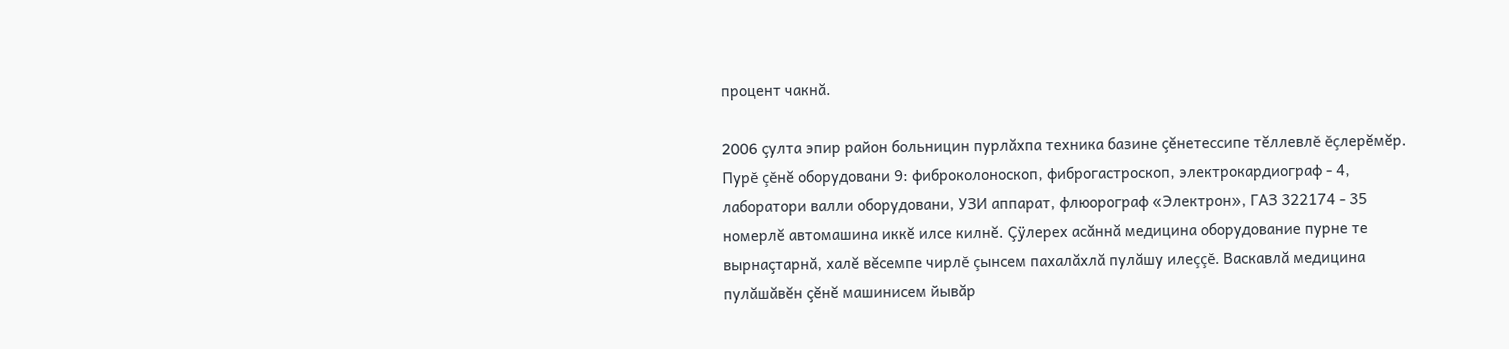процент чакнă.

2006 çулта эпир район больницин пурлăхпа техника базине çĕнетессипе тĕллевлĕ ĕçлерĕмĕр. Пурĕ çĕнĕ оборудовани 9: фиброколоноскоп, фиброгастроскоп, электрокардиограф - 4, лаборатори валли оборудовани, УЗИ аппарат, флюорограф «Электрон», ГАЗ 322174 - 35 номерлĕ автомашина иккĕ илсе килнĕ. Çÿлерех асăннă медицина оборудование пурне те вырнаçтарнă, халĕ вĕсемпе чирлĕ çынсем пахалăхлă пулăшу илеççĕ. Васкавлă медицина пулăшăвĕн çĕнĕ машинисем йывăр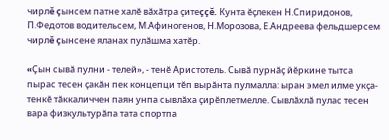чирлĕ çынсем патне халĕ вăхăтра çитеççĕ. Кунта ĕçлекен Н.Спиридонов, П.Федотов водительсем, М.Афиногенов, Н.Морозова, Е.Андреева фельдшерсем чирлĕ çынсене яланах пулăшма хатĕр.

«Çын сывă пулни - телей», - тенĕ Аристотель. Сывă пурнăç йĕркине тытса пырас тесен çакăн пек концепци тĕп вырăнта пулмалла: ыран эмел илме укçа-тенкĕ тăккаличчен паян унпа сывлăха çирĕплетмелле. Сывлăхлă пулас тесен вара физкультурăпа тата спортпа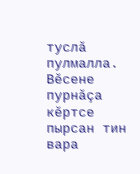туслă пулмалла. Вĕсене пурнăçа кĕртсе пырсан тин вара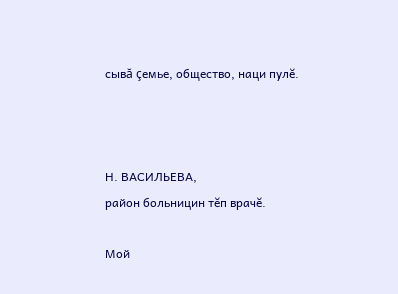сывă çемье, общество, наци пулĕ.



Н. ВАСИЛЬЕВА,
район больницин тĕп врачĕ.

Мой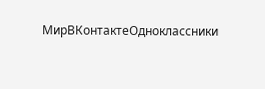МирВКонтактеОдноклассники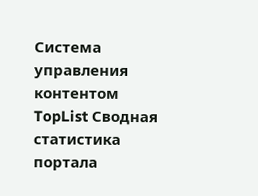Система управления контентом
TopList Сводная статистика портала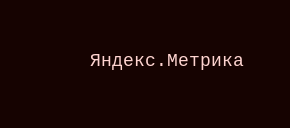Яндекс.Метрика